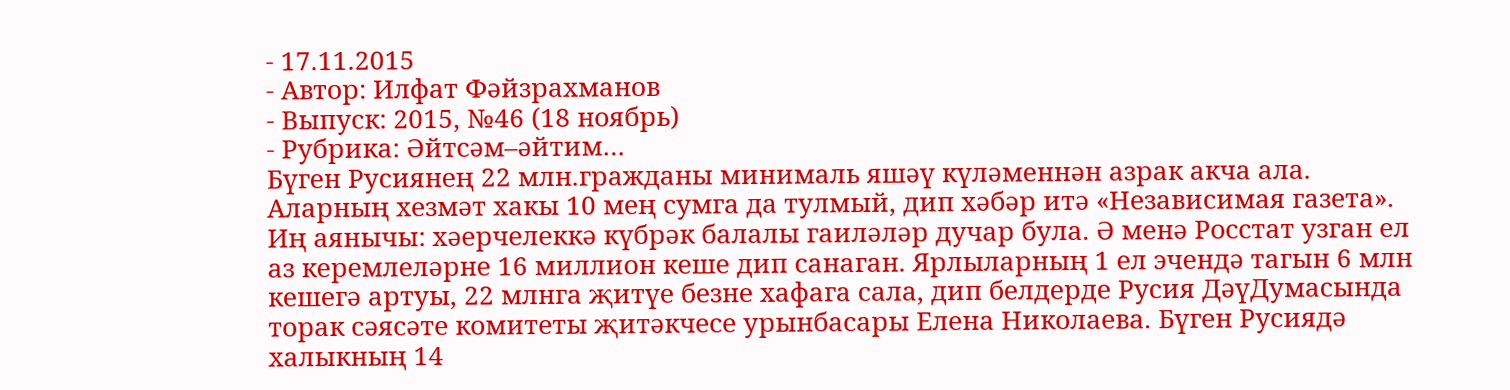- 17.11.2015
- Автор: Илфат Фәйзрахманов
- Выпуск: 2015, №46 (18 ноябрь)
- Рубрика: Әйтсәм–әйтим…
Бүген Русиянең 22 млн.гражданы минималь яшәү күләменнән азрак акча ала. Аларның хезмәт хакы 10 мең сумга да тулмый, дип хәбәр итә «Независимая газета». Иң аянычы: хәерчелеккә күбрәк балалы гаиләләр дучар була. Ә менә Росстат узган ел аз керемлеләрне 16 миллион кеше дип санаган. Ярлыларның 1 ел эчендә тагын 6 млн кешегә артуы, 22 млнга җитүе безне хафага сала, дип белдерде Русия ДәүДумасында торак сәясәте комитеты җитәкчесе урынбасары Елена Николаева. Бүген Русиядә халыкның 14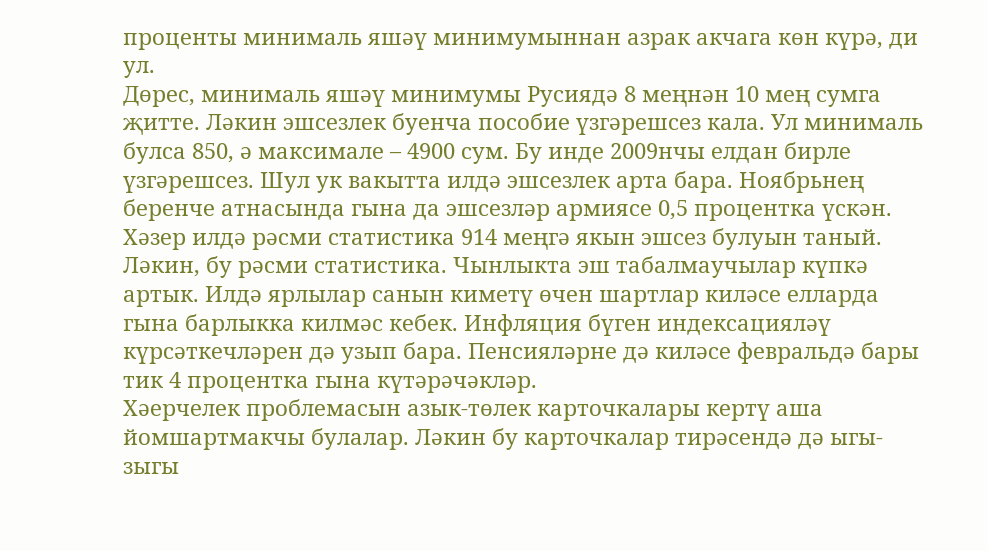проценты минималь яшәү минимумыннан азрак акчага көн күрә, ди ул.
Дөрес, минималь яшәү минимумы Русиядә 8 меңнән 10 мең сумга җитте. Ләкин эшсезлек буенча пособие үзгәрешсез кала. Ул минималь булса 850, ә максимале – 4900 сум. Бу инде 2009нчы елдан бирле үзгәрешсез. Шул ук вакытта илдә эшсезлек арта бара. Ноябрьнең беренче атнасында гына да эшсезләр армиясе 0,5 процентка үскән. Хәзер илдә рәсми статистика 914 меңгә якын эшсез булуын таный. Ләкин, бу рәсми статистика. Чынлыкта эш табалмаучылар күпкә артык. Илдә ярлылар санын киметү өчен шартлар киләсе елларда гына барлыкка килмәс кебек. Инфляция бүген индексацияләү күрсәткечләрен дә узып бара. Пенсияләрне дә киләсе февральдә бары тик 4 процентка гына күтәрәчәкләр.
Хәерчелек проблемасын азык-төлек карточкалары кертү аша йомшартмакчы булалар. Ләкин бу карточкалар тирәсендә дә ыгы-зыгы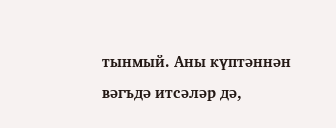тынмый. Аны күптәннән вәгъдә итсәләр дә,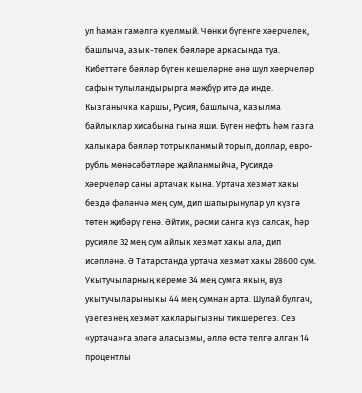ул һаман гамәлгә куелмый. Чөнки бүгенге хәерчелек, башлыча, азык-төлек бәяләре аркасында туа. Кибеттәге бәяләр бүген кешеләрне әнә шул хәерчеләр сафын тулыландырырга мәҗбүр итә дә инде. Кызганычка каршы, Русия, башлыча, казылма байлыклар хисабына гына яши. Бүген нефть һәм газга халыкара бәяләр тотрыкланмый торып, доллар, евро-рубль мөнәсәбәтләре җайланмыйча, Русиядә хәерчеләр саны артачак кына. Уртача хезмәт хакы бездә фәләнчә мең сум, дип шапырынулар ул күзгә төтен җибәрү генә. Әйтик, рәсми санга күз салсак, һәр русияле 32 мең сум айлык хезмәт хакы ала, дип исәпләнә. Ә Татарстанда уртача хезмәт хакы 28600 сум. Укытучыларның кереме 34 мең сумга якын, вуз укытучыларыныкы 44 мең сумнан арта. Шулай булгач, үзегезнең хезмәт хакларыгызны тикшерегез. Сез «уртача»га эләгә аласызмы, әллә өстә телгә алган 14 процентлы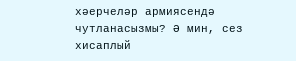хәерчеләр армиясендә чутланасызмы? Ә мин, сез хисаплый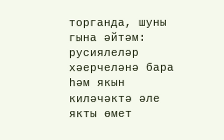торганда, шуны гына әйтәм: русиялеләр хәерчеләнә бара һәм якын киләчәктә әле якты өмет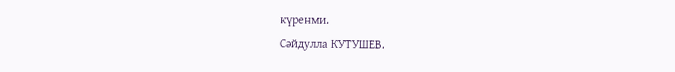күренми.
Сәйдулла КУТУШЕВ.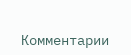Комментарии